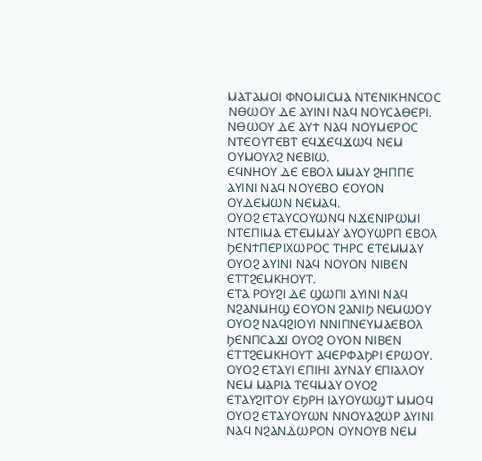ⲘⲀⲦⲀⲘⲞⲒ ⲪⲚⲞⲘⲒⲤⲘⲀ ⲚⲦⲈⲚⲒⲔⲎⲚⲤⲞⲤ ⲚⲐⲰⲞⲨ ⲆⲈ ⲀⲨⲒⲚⲒ ⲚⲀϤ ⲚⲞⲨⲤⲀⲐⲈⲢⲒ.
ⲚⲐⲰⲞⲨ ⲆⲈ ⲀⲨϮ ⲚⲀϤ ⲚⲞⲨⲘⲈⲢⲞⲤ ⲚⲦⲈⲞⲨⲦⲈⲂⲦ ⲈϤϪⲈϤϪⲰϤ ⲚⲈⲘ ⲞⲨⲘⲞⲨⲖϨ ⲚⲈⲂⲒⲰ.
ⲈϤⲚⲎⲞⲨ ⲆⲈ ⲈⲂⲞⲖ ⲘⲘⲀⲨ ϨⲎⲠⲠⲈ ⲀⲨⲒⲚⲒ ⲚⲀϤ ⲚⲞⲨⲈⲂⲞ ⲈⲞⲨⲞⲚ ⲞⲨⲆⲈⲘⲰⲚ ⲚⲈⲘⲀϤ.
ⲞⲨⲞϨ ⲈⲦⲀⲨⲤⲞⲨⲰⲚϤ ⲚϪⲈⲚⲒⲢⲰⲘⲒ ⲚⲦⲈⲠⲒⲘⲀ ⲈⲦⲈⲘⲘⲀⲨ ⲀⲨⲞⲨⲰⲢⲠ ⲈⲂⲞⲖ ϦⲈⲚϮⲠⲈⲢⲒⲬⲰⲢⲞⲤ ⲦⲎⲢⲤ ⲈⲦⲈⲘⲘⲀⲨ ⲞⲨⲞϨ ⲀⲨⲒⲚⲒ ⲚⲀϤ ⲚⲞⲨⲞⲚ ⲚⲒⲂⲈⲚ ⲈⲦⲦϨⲈⲘⲔⲎⲞⲨⲦ.
ⲈⲦⲀ ⲢⲞⲨϨⲒ ⲆⲈ ϢⲰⲠⲒ ⲀⲨⲒⲚⲒ ⲚⲀϤ ⲚϨⲀⲚⲘⲎϢ ⲈⲞⲨⲞⲚ ϨⲀⲚⲒϦ ⲚⲈⲘⲰⲞⲨ ⲞⲨⲞϨ ⲚⲀϤϨⲒⲞⲨⲒ ⲚⲚⲒⲠⲚⲈⲨⲘⲀⲈⲂⲞⲖ ϦⲈⲚⲠⲤⲀϪⲒ ⲞⲨⲞϨ ⲞⲨⲞⲚ ⲚⲒⲂⲈⲚ ⲈⲦⲦϨⲈⲘⲔⲎⲞⲨⲦ ⲀϤⲈⲢⲪⲀϦⲢⲒ ⲈⲢⲰⲞⲨ.
ⲞⲨⲞϨ ⲈⲦⲀⲨⲒ ⲈⲠⲒⲎⲒ ⲀⲨⲚⲀⲨ ⲈⲠⲒⲀⲖⲞⲨ ⲚⲈⲘ ⲘⲀⲢⲒⲀ ⲦⲈϤⲘⲀⲨ ⲞⲨⲞϨ ⲈⲦⲀⲨϨⲒⲦⲞⲨ ⲈϦⲢⲎ ⲒⲀⲨⲞⲨⲰϢⲦ ⲘⲘⲞϤ ⲞⲨⲞϨ ⲈⲦⲀⲨⲞⲨⲰⲚ ⲚⲚⲞⲨⲀϨⲰⲢ ⲀⲨⲒⲚⲒ ⲚⲀϤ ⲚϨⲀⲚⲆⲰⲢⲞⲚ ⲞⲨⲚⲞⲨⲂ ⲚⲈⲘ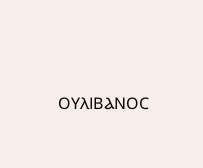ⲞⲨⲖⲒⲂⲀⲚⲞⲤ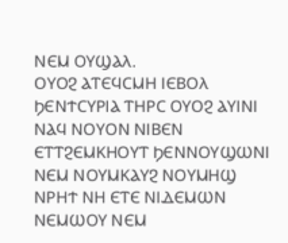ⲚⲈⲘ ⲞⲨϢⲀⲖ.
ⲞⲨⲞϨ ⲀⲦⲈϤⲤⲘⲎ ⲒⲈⲂⲞⲖ ϦⲈⲚϮⲤⲨⲢⲒⲀ ⲦⲎⲢⲤ ⲞⲨⲞϨ ⲀⲨⲒⲚⲒ ⲚⲀϤ ⲚⲞⲨⲞⲚ ⲚⲒⲂⲈⲚ ⲈⲦⲦϨⲈⲘⲔⲎⲞⲨⲦ ϦⲈⲚⲚⲞⲨϢⲰⲚⲒ ⲚⲈⲘ ⲚⲞⲨⲘⲔⲀⲨϨ ⲚⲞⲨⲘⲎϢ ⲚⲢⲎϮ ⲚⲎ ⲈⲦⲈ ⲚⲒⲆⲈⲘⲰⲚ ⲚⲈⲘⲰⲞⲨ ⲚⲈⲘ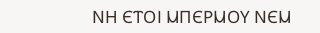ⲚⲎ ⲈⲦⲞⲒ ⲘⲠⲈⲢⲘⲞⲨ ⲚⲈⲘ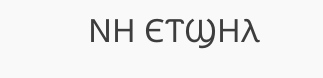ⲚⲎ ⲈⲦϢⲎⲖ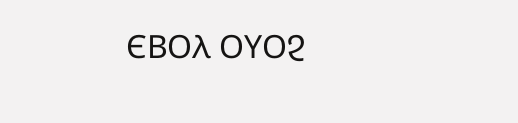ⲈⲂⲞⲖ ⲞⲨⲞϨ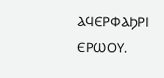ⲀϤⲈⲢⲪⲀϦⲢⲒ ⲈⲢⲰⲞⲨ.